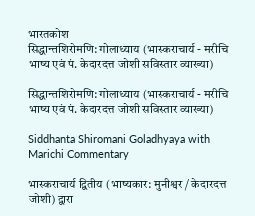भारतकोश
सिद्धान्तशिरोमणि: गोलाध्याय (भास्कराचार्य - मरीचि भाष्य एवं पं. केदारदत्त जोशी सविस्तार व्याख्या)

सिद्धान्तशिरोमणि: गोलाध्याय (भास्कराचार्य - मरीचि भाष्य एवं पं. केदारदत्त जोशी सविस्तार व्याख्या)

Siddhanta Shiromani Goladhyaya with Marichi Commentary

भास्कराचार्य द्वितीय (भाष्यकार: मुनीश्वर / केदारदत्त जोशी) द्वारा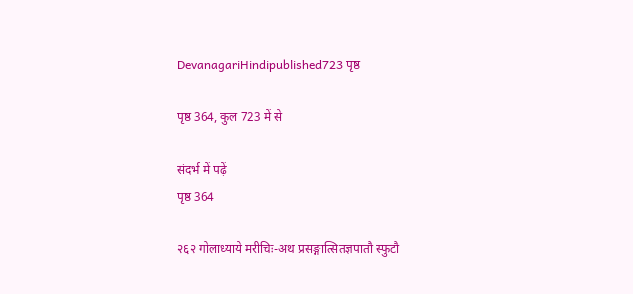DevanagariHindipublished723 पृष्ठ

पृष्ठ 364, कुल 723 में से

संदर्भ में पढ़ें
पृष्ठ 364

२६२ गोलाध्याये मरीचिः-अथ प्रसङ्गात्सितज्ञपातौ स्फुटौ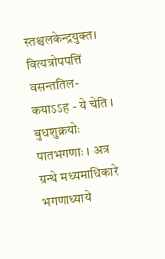स्तश्चलकेन्द्रयुक्त। वित्यत्रोपपत्तिं वसन्ततिल- कयाऽऽह - ये चेति । बुधशुक्रयोः पातभगणाः । अत्र ग्रन्थे मध्यमाधिकारे भगणाध्याये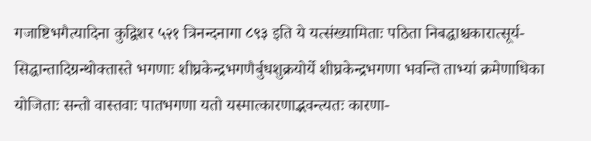गजाष्टिभगैत्यादिना कुद्विशर ५२१ त्रिनन्दनागा ८९३ इति ये यत्संख्यामिताः पठिता निबद्धाश्चकारात्सूर्य- सिद्धान्तादिग्रन्थोक्तास्ते भगणाः शीघ्रकेन्द्रभगणैर्बुधशुक्रयोर्ये शीघ्रकेन्द्रभगणा भवन्ति ताभ्यां क्रमेणाधिका योजिताः सन्तो वास्तवाः पातभगणा यतो यस्मात्कारणाद्भवन्त्यतः कारणा-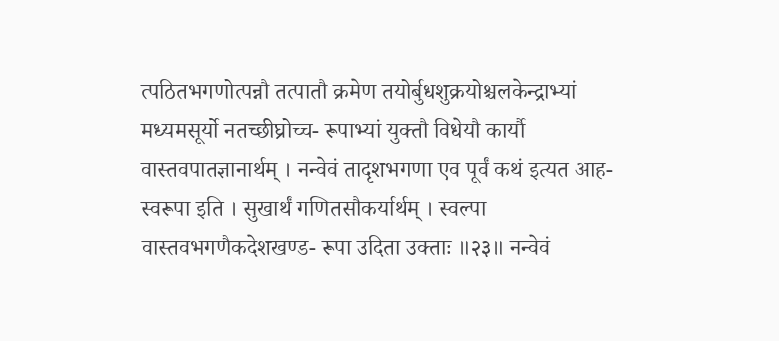त्पठितभगणोत्पन्नौ तत्पातौ क्रमेण तयोर्बुधशुक्रयोश्चलकेन्द्राभ्यां मध्यमसूर्यो नतच्छीघ्रोच्च- रूपाभ्यां युक्तौ विधेयौ कार्यौ वास्तवपातज्ञानार्थम् । नन्वेवं तादृशभगणा एव पूर्वं कथं इत्यत आह-स्वरूपा इति । सुखार्थं गणितसौकर्यार्थम् । स्वल्पा वास्तवभगणैकदेशखण्ड- रूपा उदिता उक्ताः ॥२३॥ नन्वेवं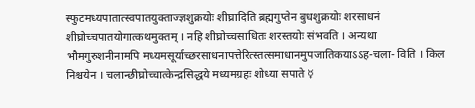स्फुटमध्यपातात्स्वपातयुक्ताज्ज्ञशुक्रयोः शीघ्रादिति ब्रह्मगुप्तेन बुधशुक्रयोः शरसाधनं शीघ्रोच्चपातयोगात्कथमुक्तम् । नहि शीघ्रोच्चसाधितः शरस्तयोः संभवति । अन्यथा भौमगुरुशनीनामपि मध्यमसूर्याच्छरसाधनापत्तेरित्स्तत्समाधानमुपजातिकयाऽऽह-चला- विति । किल निश्चयेन । चलान्छीघ्रोच्चात्केन्द्रसिद्धये मध्यमग्रहः शोध्या सपाते ☿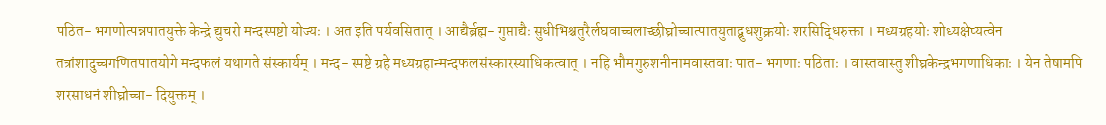पठित- भगणोत्पन्नपातयुक्ते केन्द्रे द्युचरो मन्दस्पष्टो योज्यः । अत इति पर्यवसितात् । आद्यैर्ब्रह्म- गुप्ताद्यैः सुधीभिश्चतुरैर्लघवाच्चलाच्छीघ्रोच्चात्पातयुताद्बुधशुक्रयोः शरसिद्धिरुक्ता । मध्यग्रहयोः शोध्यक्षेप्यत्वेन तत्रांशादुच्चगणितपातयोगे मन्दफलं यथागते संस्कार्यम् । मन्द- स्पष्टे ग्रहे मध्यग्रहान्मन्दफलसंस्कारस्याधिकत्वात् । नहि भौमगुरुशनीनामवास्तवाः पात- भगणाः पठिताः । वास्तवास्तु शीघ्रकेन्द्रभगणाधिकाः । येन तेषामपि शरसाधनं शीघ्रोच्चा- दियुक्तम् ।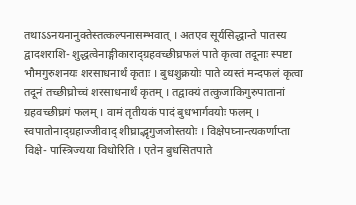तथाऽऽनयनानुक्तेस्तत्कल्पनासम्भवात् । अतएव सूर्यसिद्धान्ते पातस्य द्वादशराशि- शुद्धत्वेनाङ्गीकाराद्ग्रहवच्छीघ्रफलं पाते कृत्वा तदूनाः स्पष्टा भौमगुरुशनयः शरसाधनार्थं कृताः । बुधशुक्रयोः पाते व्यस्तं मन्दफलं कृत्वा तदूनं तच्छीघ्रोच्चं शरसाधनार्थं कृतम् । तद्वाक्यं तत्कुजाकिगुरुपातानां ग्रहवच्छीघ्रगं फलम् । वामं तृतीयकं पादं बुधभार्गवयोः फलम् । स्वपातोनाद्ग्रहाज्जीवाद् शीघ्राद्भृगुजजोस्तयोः । विक्षेपघ्नान्त्यकर्णाप्ता विक्षे- पास्त्रिज्यया विधोरिति । एतेन बुधसितपाते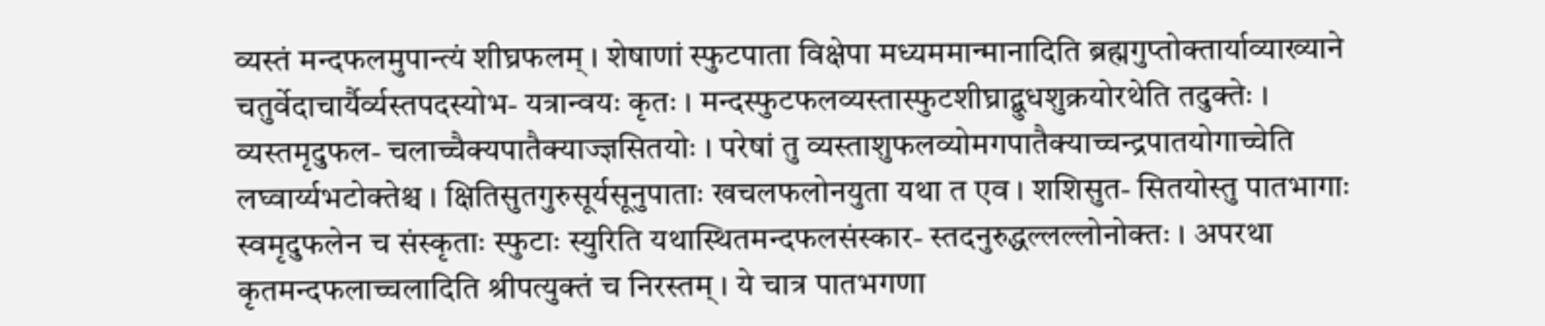व्यस्तं मन्दफलमुपान्त्यं शीघ्रफलम् । शेषाणां स्फुटपाता विक्षेपा मध्यममान्मानादिति ब्रह्मगुप्तोक्तार्याव्याख्याने चतुर्वेदाचार्यैर्व्यस्तपदस्योभ- यत्रान्वयः कृतः । मन्दस्फुटफलव्यस्तास्फुटशीघ्राद्बुधशुक्रयोरथेति तदुक्तेः । व्यस्तमृदुफल- चलाच्चैक्यपातैक्याज्ज्ञसितयोः । परेषां तु व्यस्ताशुफलव्योमगपातैक्याच्चन्द्रपातयोगाच्चेति लघ्वार्य्यभटोक्तेश्च । क्षितिसुतगुरुसूर्यसूनुपाताः खचलफलोनयुता यथा त एव । शशिसुत- सितयोस्तु पातभागाः स्वमृदुफलेन च संस्कृताः स्फुटाः स्युरिति यथास्थितमन्दफलसंस्कार- स्तदनुरुद्धल्लल्लोनोक्तः । अपरथा कृतमन्दफलाच्चलादिति श्रीपत्युक्तं च निरस्तम् । ये चात्र पातभगणा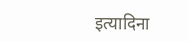इत्यादिना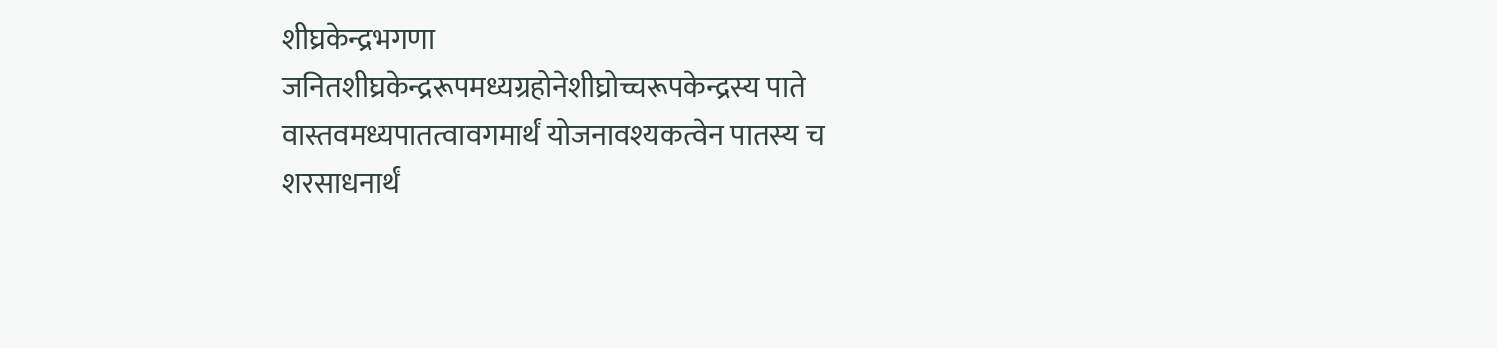शीघ्रकेन्द्रभगणा जनितशीघ्रकेन्द्ररूपमध्यग्रहोनेशीघ्रोच्चरूपकेन्द्रस्य पाते वास्तवमध्यपातत्वावगमार्थं योजनावश्यकत्वेन पातस्य च शरसाधनार्थं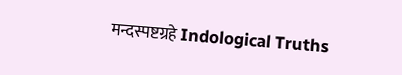मन्दस्पष्टग्रहे Indological Truths